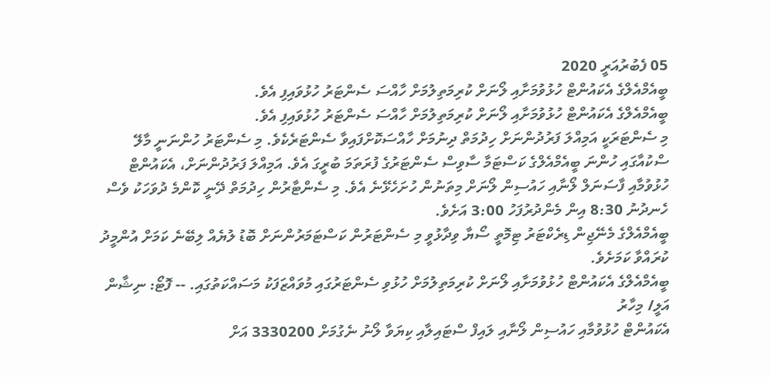05 ފެބުރުއަރީ 2020
ބީއެމްއެލްގެ އެކައުންޓް ހުޅުވުމަށާއި ލޯނަށް ކުރިމަތިލުމަށް ހާއްސަ ސެންޓަރު ހުޅުވައިފި އެވެ.
ބީއެމްއެލްގެ އެކައުންޓް ހުޅުވުމަށާއި ލޯނަށް ކުރިމަތިލުމަށް ހާއްސަ ސެންޓަރު ހުޅުވައިފި އެވެ.
މި ސެންޓަރަކީ އަމިއްލަ ފަރުދުންނަށް ހިދުމަތް ދިނުމަށް ހާއްސަކޮށްފައިވާ ސެންޓަރެކެވެ. މި ސެންޓަރު ހުންނަނީ މާލޭ ސްކުއާގައި ހުންނަ ބީއެމްއެލްގެ ކަސްޓަމާ ސާވިސް ސެންޓަރުގެ ފުރަތަމަ ބުރީގަ އެވެ. އަމިއްލަ ފަރުދުންނަށް، އެކައުންޓް ހުޅުވުމާއި ފާސަނަލް ލޯނާއި ހައުސިން ލޯނަށް މިތަނުން ހުށަހެޅޭނެ އެވެ. މި ސެންޓާރުން ހިދުމަތް ދޭނީ ކޮންމެ ދުވަހަކު ވެސް ހެނދުނު 8:30 އިން މެންދުރުފަހު 3:00 އަށެވެ.
ބީއެމްއެލްގެ މެނޭޖިން ޑިރެކްޓަރު ޓިމޮތީ ސޯޔާ ވިދާޅުވީ މި ސެންޓަރުން ކަސްޓަމަރުންނަށް ބޮޑު ލުޔެއް ލިބޭނެ ކަމަށް އުންމީދު ކުރައްވާ ކަމަށެވެ.
ބީއެމްއެލްގެ އެކައުންޓް ހުޅުވުމަށާއި ލޯނަށް ކުރިމަތިލުމަށް ހުޅުވި ސެންޓަރުގައި މުވައްޒަފަކު މަސައްކަތުގައި. -- ފޮޓޯ: ނިޝާން އަލީ/ މިހާރު
އެކައުންޓް ހުޅުވުމާއި ހައުސިން ލޯނާއި ލައިފް ސްޓައިލާއި ކިޔަވާ ލޯނު ނެގުމަށް 3330200 އަށް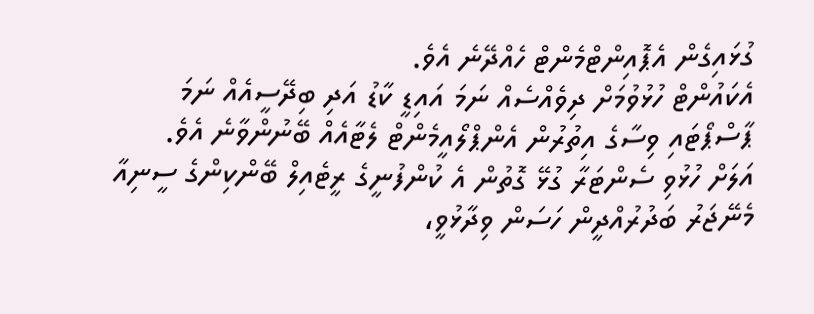ގުޅައިގެން އެޕޮއިންޓްމެންޓް ހެއްދޭނެ އެވެ.
އެކައުންޓް ހުޅުވުމަށް ދިވެއްސެއް ނަމަ އައިޑީ ކާޑު އަދި ބިދޭސީއެއް ނަމަ ޕާސްޕޯޓައި ވިސާގެ އިތުރުން އެންޕްލޯއީމެންޓް ލެޓާއެއް ބޭނުންވާނެ އެވެ.
އަލަށް ހުޅުވި ސެންޓަރާ ގުޅޭ ގޮތުން އެ ކުންފުނީގެ ރީޓެއިލް ބޭންކިންގެ ސީނިއާ މެނޭޖަރު ބަދުރުއްދީން ހަސަން ވިދާޅުވީ،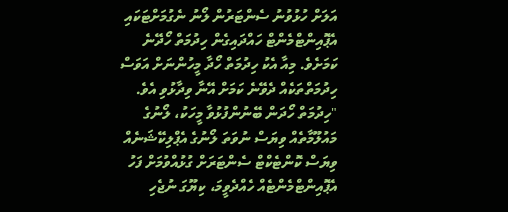އަލަށް ހުޅުވުނު ސެންޓަރުން ލޯނު ނެގުމަށްޓަކައި އެޕޮއިންޓްމެންޓް ހައްދައިގެން ހިދުމަތް ހޯދޭނެ ކަމަށެވެ. މިއާ އެކު ހިދުމަތް ހޯދާ މީހުންނަށް އަވަސް ހިދުމަތްތަކެއް ދެވޭނެ ކަމަށް އޭނާ ވިދާޅުވި އެވެ.
"ހިދުމަތް ހޯދަން ބޭނުންފުޅުވާ މީހަކު، ލޯނުގެ މައުލޫމާތެއް ވިޔަސް ނުވަތަ ލޯނުގެ އެޕްލިކޭޝަނެއް ވިޔަސް ކޮންޓެކްޓް ސެންޓަރަށް ގުޅުއްވުމަށް ފަހު އެޕޮއިންޓްމެންޓެއް ހެއްދެވީމަ، ކިޔޫގަ ނުޖެހި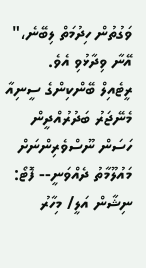ވަގުތުން ހިދުމަތް ލިބޭނެ،" އޭނާ ވިދާޅުވި އެވެ.
ރީޓެއިލް ބޭންކިންގެ ސީނިއާ މެނޭޖަރު ބަދުރުއްދީން ހަސަން ނޫސްވެރިންނަށް މައުލޫމާތު ދެއްވަނީ-- ފޮޓޯ: ނިޝާން އަލީ/ މިހާރު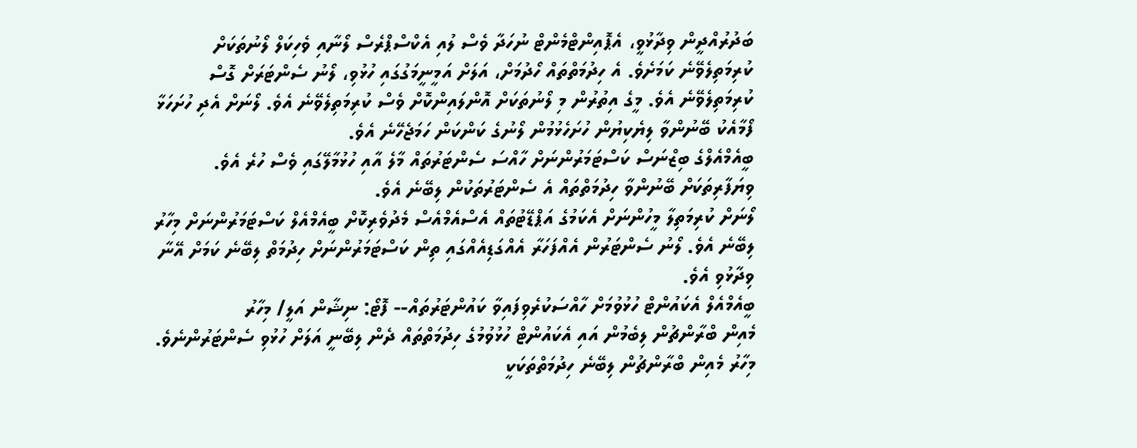ބަދުރުއްދީން ވިދާޅުވީ، އެޕޮއިންޓްމެންޓް ނުހަދާ ވެސް ލުއި އެކްސްޕްރެސް ލޯނާއި ވެހިކަލް ލޯނުތަކަށް ކުރިމަތިލެވޭނެ ކަމަށެވެ. އެ ހިދުމަތްތައް ހޯދުމަށް، އަލަށް އަމީނީމަގުގައި ހުޅުވި، ލޯނު ސެންޓަރަށް ގޮސް ކުރިމަތިލެވޭނެ އެވެ. މީގެ އިތުރުން މި ލޯނުތަކަށް އޮންލައިންކޮށް ވެސް ކުރިމަތިލެވޭނެ އެވެ. ލޯނަށް އެދި ހުށަހަޅާ ފޯމާއެކު ބޭނުންވާ ލިޔެކިޔުން ހުށަހެޅުމުން ލޯނުގެ ކަންކަން ހަމަޖެހޭނެ އެވެ.
ބީއެމްއެލްގެ ބިޒްނަސް ކަސްޓަމަރުންނަށް ހާއްސަ ސެންޓަރުތައް މާލެ އާއި ހުޅުމާލޭގައި ވެސް ހުރެ އެވެ. ވިޔަފާރިތަކަށް ބޭނުންވާ ހިދުމަތްތައް އެ ސެންޓަރުތަކުން ލިބޭނެ އެވެ.
ލޯނަށް ކުރިމަތިލާ މީހުންނަށް އެކަމުގެ އަޕްޑޭޓުތައް އެސްއެމްއެސް މެދުވެރިކޮށް ބީއެމްއެލް ކަސްޓަމަރުންނަށް މިހާރު ލިބޭނެ އެވެ. ލޯނު ސެންޓަރުން އެއްފަހަރާ އެއްގަޑިއެއްގައި ތިން ކަސްޓަމަރުންނަށް ހިދުމަތް ލިބޭނެ ކަމަށް އޭނާ ވިދާޅުވި އެވެ.
ބީއެމްއެލް އެކައުންޓް ހުޅުވުމަށް ހާއްސަކުރެވިފައިވާ ކައުންޓަރުތައް-- ފޮޓޯ: ނިޝާން އަލީ/ މިހާރު
މެއިން ބްރާންޗުން ލިބެމުން އައި އެކައުންޓް ހުޅުވުމުގެ ހިދުމަތްތައް ދެން ލިބޭނީ އަލަށް ހުޅުވި ސެންޓަރުންނެވެ. މިހާރު މެއިން ބްރާންޗުން ލިބޭނެ ހިދުމަތްތަކަކީ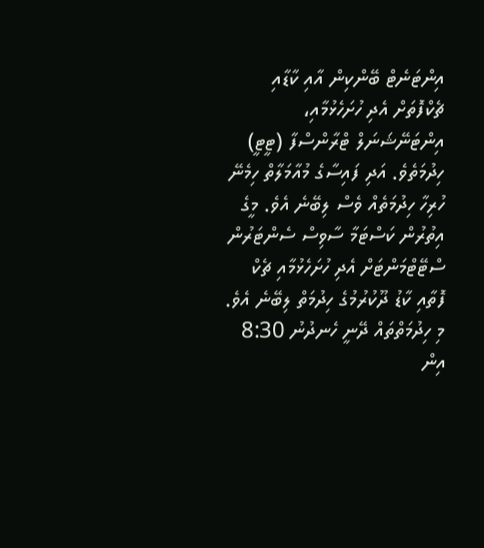އިންޓަނެޓް ބޭންކިން އާއި ކާޑާއި ޗެކްފޮތަށް އެދި ހުށަހެޅުމާއި، އިންޓަނޭޝަނަލް ޓްރާންސްފާ (ޓީޓީ) ހިދުމަތެވެ. އަދި ފައިސާގެ މުއާމަލާތް ހިމެނޭ ހުރިހާ ހިދުމަތެއް ވެސް ލިބޭނެ އެވެ. މީގެ އިތުރުން ކަސްޓަމާ ސާވިސް ސެންޓަރުން ސްޓޭޓްމަންޓަށް އެދި ހުށަހެޅުމާއި ޗެކް ފޮތާއި ކާޑު ދޫކުރުމުގެ ހިދުމަތް ލިބޭނެ އެވެ. މި ހިދުމަތްތައް ދޭނީ ހެނދުނު 8:30 އިން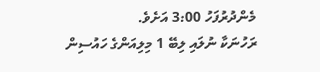މެންދުރުފަހު 3:00 އަށެވެ.
ރަހުނަކާ ނުލައި ލިބޭ 1 މިލިއަންގެ ހައުސިން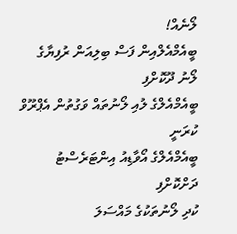ލޯނެއް!
ބީއެމްއެލްއިން ފަސް ބިލިއަން ރުފިޔާގެ ލޯނު ދޫކޮށްފި
ބީއެމްއެލްގެ ލުއި ލޯނުތައް ވަގުތުން އެޕްރޫވް ކުރަނީ
ބީއެމްއެލްގެ އޯވާޑިއު އިންޓަރެސްޓު ދަށްކޮށްފި
ކުދި ލޯނުތަކުގެ މައްސަލަ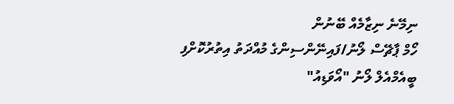ނިމޭނެ ނިޒާމެއް ބޭނުން
ހޯމް ޕާޗޭސް ލޯނު/ފައިނޭންސިންގެ މުއްދަތު އިތުރުކޮށްފި
ބީއެމްއެލް ލޯނު "އޯވަޑިއު"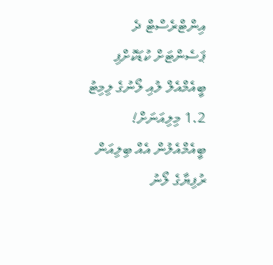އިންޓްރެސްޓް ދެ ޕަސެންޓަށް ކުޑަކޮށްފި
ބީއެމްއެލް ލުއި ލޯނުގެ ލިމިޓު 1.2 މިލިއަނަށް!
ބީއެމްއެލުން އެއް ބިލިއަން ރުފިޔާގެ ލޯނު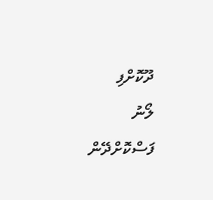ދޫކޮށްފި
ލޯނު ފަސްކޮށްދޭން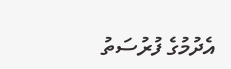އެދުމުގެ ފުރުސަތު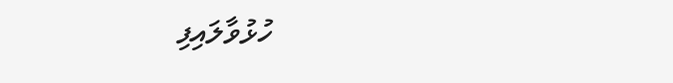ހުޅުވާލައިފި